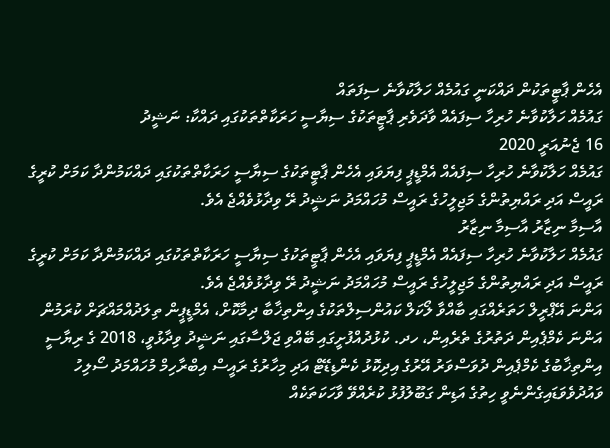އެހެން ޕާޓީތަކުން ދައްކަނީ ގައުމެއް ހަލާކުވާނެ ސިފަތައް
ގައުމެއް ހަލާކުވާނެ ހުރިހާ ސިފައެއް ވާދަވެރި ޕާޓީތަކުގެ ސިޔާސީ ހަރަކާތްތަކުގައި ދައްކާ: ނަޝީދު
16 ޖެނުއަރީ 2020
ގައުމެއް ހަލާކުވާނެ ހުރިހާ ސިފައެއް އެމްޑީޕީ ފިޔަވައި އެހެން ޕާޓީތަކުގެ ސިޔާސީ ހަރަކާތްތަކުގައި ދައްކަމުންދާ ކަމަށް ކުރީގެ ރައީސް އަދި ރައްޔިތުންގެ މަޖިލީހުގެ ރައީސް މުހައްމަދު ނަޝީދު ރޭ ވިދާޅުވެއްޖެ އެވެ.
އާސިމާ ނިޒާރު އާސިމާ ނިޒާރު
ގައުމެއް ހަލާކުވާނެ ހުރިހާ ސިފައެއް އެމްޑީޕީ ފިޔަވައި އެހެން ޕާޓީތަކުގެ ސިޔާސީ ހަރަކާތްތަކުގައި ދައްކަމުންދާ ކަމަށް ކުރީގެ ރައީސް އަދި ރައްޔިތުންގެ މަޖިލީހުގެ ރައީސް މުހައްމަދު ނަޝީދު ރޭ ވިދާޅުވެއްޖެ އެވެ.
އަންނަ އޭޕްރީލް ހަތަރެއްގައި ބާއްވާ ލޯކަލް ކައުންސިލްތަކުގެ އިންތިޚާބާ ދިމާކޮށް، އެމްޑީޕީން ތިލަދުއްމައްޗަށް ކުރަމުން އަންނަ ކެމްޕެއިން ދަތުރުގެ ތެރެއިން، ހދ. ކުޅުދުއްފުށީގައި ބޭއްވި ޖަލްސާގައި ނަޝީދު ވިދާޅުވީ، 2018 ގެ ރިޔާސީ އިންތިޚާބުގެ ކެމްޕެއިން ދުވަސްވަރު އޭރުގެ އިދިކޮޅު ކެންޑިޑޭޓް އަދި މިހާރުގެ ރައީސް އިބްރާހިމް މުހައްމަދު ސޯލިހު ވައުދުވެވަޑައިގެންނެވީ ހިތުގެ އަޑިން ގަބޫލުފުޅު ކުރެއްވޭ ވާހަކަތަކެއް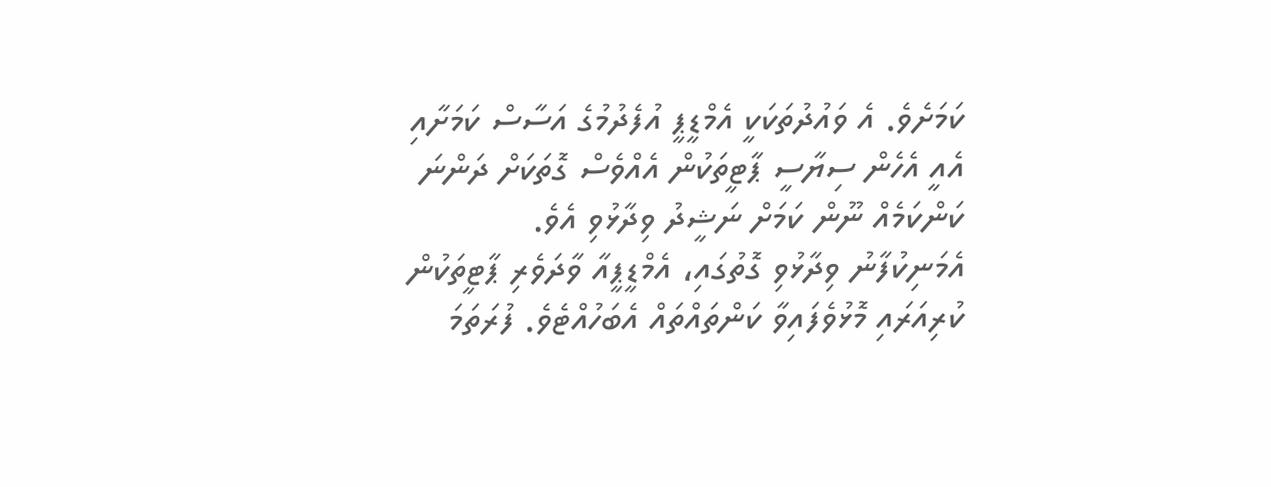ކަމަށެވެ. އެ ވައުދުތަކަކީ އެމްޑީޕީ އުފެދުމުގެ އަސާސް ކަމަށާއި އެއީ އެހެން ސިޔާސީ ޕާޓީތަކުން އެއްވެސް ގޮތަކަށް ދަންނަ ކަންކަމެއް ނޫން ކަމަށް ނަޝީދު ވިދާޅުވި އެވެ.
އެމަނިކުފާނު ވިދާޅުވި ގޮތުގައި، އެމްޑީޕީއާ ވާދަވެރި ޕާޓީތަކުން ކުރިއަރައި މޮޅުވެފައިވާ ކަންތައްތައް އެބަހުއްޓެވެ. ފުރަތަމަ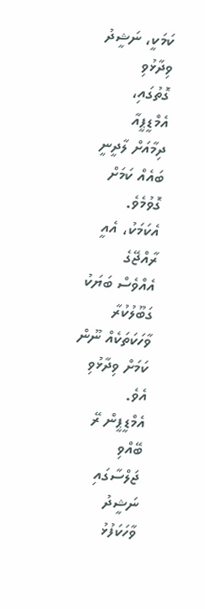ކަމަކީ، ނަޝީދު ވިދާޅުވި ގޮތުގައި، އެމްޑީޕީއާ ދިމާއަށް ލާދީނީ ބައެއް ކަމަށް ގޮވުމެވެ. އެކަމަކު، އެއީ ރާއްޖޭގެ އެއްވެސް ބަޔަކު ގަބޫލުކުރާ ވާހަކަތަކެއް ނޫން ކަމަށް ވިދާޅުވި އެވެ.
އެމްޑީޕީން ރޭ ބޭއްވި ޖަލްސާގައި ނަޝީދު ވާހަކަފުޅު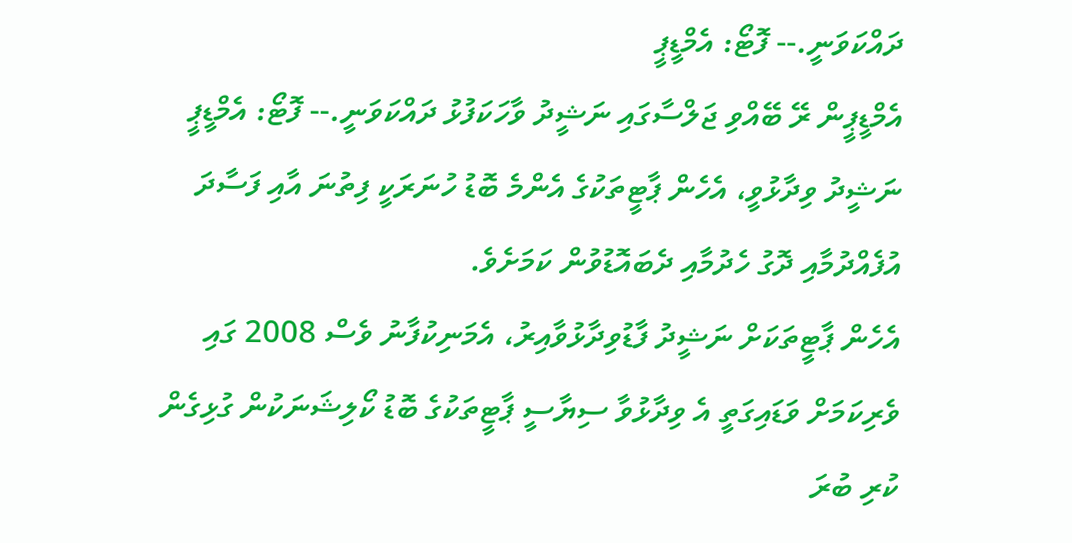ދައްކަވަނީ.-- ފޮޓޯ: އެމްޑީޕީ
އެމްޑީޕީން ރޭ ބޭއްވި ޖަލްސާގައި ނަޝީދު ވާހަކަފުޅު ދައްކަވަނީ.-- ފޮޓޯ: އެމްޑީޕީ
ނަޝީދު ވިދާޅުވީ، އެހެން ޕާޓީތަކުގެ އެންމެ ބޮޑު ހުނަރަކީ ފިތުނަ އާއި ފަސާދަ އުފެއްދުމާއި ދޮގު ހެދުމާއި ދެބައޮޑުވުން ކަމަށެވެ.
އެހެން ޕާޓީތަކަށް ނަޝީދު ފާޑުވިދާޅުވާއިރު، އެމަނިކުފާނު ވެސް 2008 ގައި ވެރިކަމަށް ވަޑައިގަތީ އެ ވިދާޅުވާ ސިޔާސީ ޕާޓީތަކުގެ ބޮޑު ކޯލިޝަނަކުން ގުޅިގެން ކުރި ބުރަ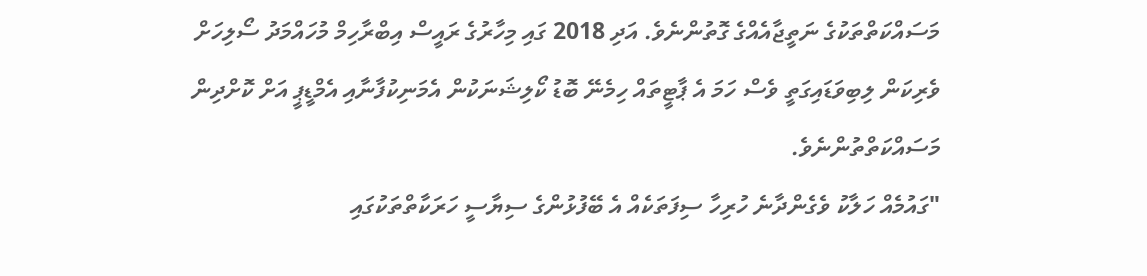މަސައްކަތްތަކުގެ ނަތީޖާއެއްގެ ގޮތުންނެވެ. އަދި 2018 ގައި މިހާރުގެ ރައީސް އިބްރާހިމް މުހައްމަދު ސޯލިހަށް ވެރިކަން ލިބިވަޑައިގަތީ ވެސް ހަމަ އެ ޕާޓީތައް ހިމެނޭ ބޮޑު ކޯލިޝަނަކުން އެމަނިކުފާނާއި އެމްޑީޕީ އަށް ކޮށްދިން މަސައްކަތްތުންނެވެ.
"ގައުމެއް ހަލާކު ވެގެންދާނެ ހުރިހާ ސިފަތަކެއް އެ ބޭފުޅުންގެ ސިޔާސީ ހަރަކާތްތަކުގައި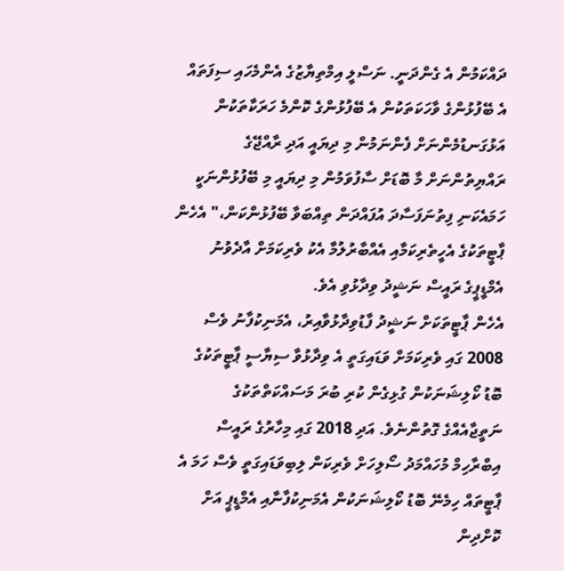ދައްކަމުން އެ ގެންދަނީ. ނަސްލީ އިމްތިޔާޒުގެ އެންމެހައި ސިފަތައް އެ ބޭފުޅުންގެ ވާހަކަތަކުން އެ ބޭފުޅުންގެ ކޮންމެ ހަރަކާތަކުން އަޅުގަނޑުމެންނަށް ފެންނަމުން މި ދިޔައީ އަދި ރާއްޖޭގެ ރައްޔިތުންނަށް މާ ބޮޑަށް ސާފުވަމުން މި ދިޔައީ މި ބޭފުޅުންނަކީ ހަމައެކަނި ފިތުނަފަސާދަ އުފައްދަން ތިއްބަވާ ބޭފުޅުންކަން،" އެހެން ޕާޓީތަކުގެ އެހީތެރިކަމާއި އެއްބާރުލުމާ އެކު ވެރިކަމަށް އާދެވުނު އެމްޑީޕީގެ ރައީސް ނަޝީދު ވިދާޅުވި އެވެ.
އެހެން ޕާޓީތަކަށް ނަޝީދު ފާޑުވިދާޅުވާއިރު، އެމަނިކުފާނު ވެސް 2008 ގައި ވެރިކަމަށް ވަޑައިގަތީ އެ ވިދާޅުވާ ސިޔާސީ ޕާޓީތަކުގެ ބޮޑު ކޯލިޝަނަކުން ގުޅިގެން ކުރި ބުރަ މަސައްކަތްތަކުގެ ނަތީޖާއެއްގެ ގޮތުންނެވެ. އަދި 2018 ގައި މިހާރުގެ ރައީސް އިބްރާހިމް މުހައްމަދު ސޯލިހަށް ވެރިކަން ލިބިވަޑައިގަތީ ވެސް ހަމަ އެ ޕާޓީތައް ހިމެނޭ ބޮޑު ކޯލިޝަނަކުން އެމަނިކުފާނާއި އެމްޑީޕީ އަށް ކޮށްދިން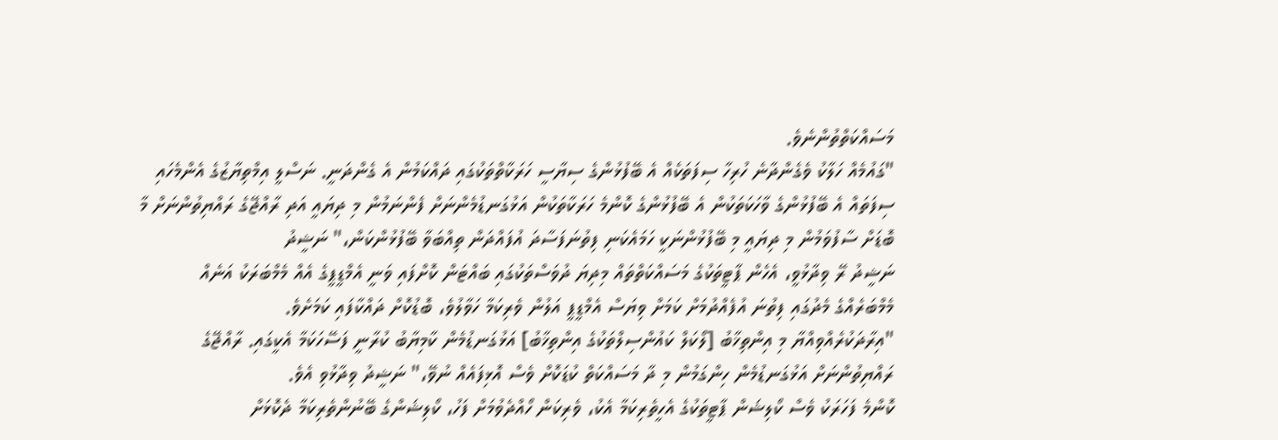މަސައްކަތްތުންނެވެ.
"ގައުމެއް ހަލާކު ވެގެންދާނެ ހުރިހާ ސިފަތަކެއް އެ ބޭފުޅުންގެ ސިޔާސީ ހަރަކާތްތަކުގައި ދައްކަމުން އެ ގެންދަނީ. ނަސްލީ އިމްތިޔާޒުގެ އެންމެހައި ސިފަތައް އެ ބޭފުޅުންގެ ވާހަކަތަކުން އެ ބޭފުޅުންގެ ކޮންމެ ހަރަކާތަކުން އަޅުގަނޑުމެންނަށް ފެންނަމުން މި ދިޔައީ އަދި ރާއްޖޭގެ ރައްޔިތުންނަށް މާ ބޮޑަށް ސާފުވަމުން މި ދިޔައީ މި ބޭފުޅުންނަކީ ހަމައެކަނި ފިތުނަފަސާދަ އުފައްދަން ތިއްބަވާ ބޭފުޅުންކަން،" ނަޝީދު
ނަޝީދު ރޭ ވިދާޅުވީ، އެހެން ޕާޓީތަކުގެ މަސައްކަތްތައް މިދިޔަ ދުވަސްތަކުގައި ބައްޓަން ކޮށްފައި ވަނީ އެމްޑީޕީގެ އެއް މެމްބަރަކު އަނެއް މެމްބަރެއްގެ މެދުގައި ފިތުނަ އުފެއްދުމަށް ކަމަށް ވިޔަސް އެމްޑީޕީ އަލުން ވެރިކަމާ ހަވާލުވެ، ބޮޑުކޮށް ދައްކާފައި ކަމަށެވެ.
"އިރާދަކުރެއްވިއްޔާ މި އިންތިޚާބު [ލޯކަލް ކައުންސިލްތަކުގެ އިންތިޚާބު] އަޅުގަނޑުމެން ކާމިޔާބު ކުރާނީ ފަސޭހަކަމާ އެކީގައި. ރާއްޖޭގެ ރައްޔިތުންނަށް އަޅުގަނޑުމެން ހިންގަމުން މި ދާ މަސައްކަތް ކުޑަކޮށް ވެސް އޮޅިފައެއް ނުވޭ،" ނަޝީދު ވިދާޅުވި އެވެ.
ކޮންމެ ފަހަރަކު ވެސް ކޯލިޝަން ޕާޓީތަކުގެ އެހީތެރިކަމާ އެކު، ވެރިކަން ހޯއްދެވުމަށް ފަހު، ކޯލިޝަންގެ ބޭނުންތެރިކަމާ ދެކޮޅަށް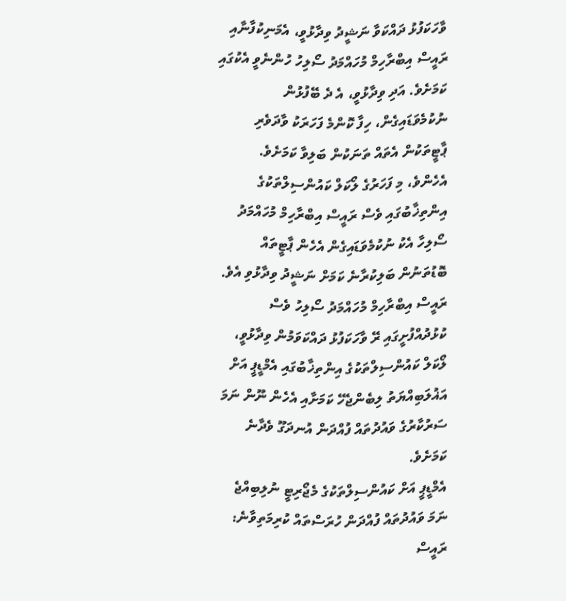ވާހަކަފުޅު ދައްކަވާ ނަޝީދު ވިދާޅުވީ، އެމަނިކުފާނާއި ރައީސް އިބްރާހިމް މުހައްމަދު ސޯލިހު ހުންނެވީ އެކުގައި ކަމަށެވެ. އަދި ވިދާޅުވީ، އެ ދެ ބޭފުޅުން ނުކުމެވަޑައިގެން، ހިފާ ކޮންމެ ފަހަރަކު ވާދަވެރި ޕާޓީތަކުން އެތައް ތަނަކުން ބަލިވާ ކަމަށެވެ.
އެހެންވެ، މި ފަހަރުގެ ލޯކަލް ކައުންސިލްތަކުގެ އިންތިޚާބުގައި ވެސް ރައީސް އިބްރާހިމް މުހައްމަދު ސޯލިހާ އެކު ނުކުމެވަޑައިގެން އެހެން ޕާޓީތައް ބޮޑުތަނުން ބަލިކުރާނެ ކަމަށް ނަޝީދު ވިދާޅުވި އެވެ.
ރައީސް އިބްރާހިމް މުހައްމަދު ސޯލިހު ވެސް ކުޅުދުއްފުށީގައި ރޭ ވާހަކަފުޅު ދައްކަވަމުން ވިދާޅުވީ، ލޯކަލް ކައުންސިލްތަކުގެ އިންތިޚާބުގައި އެމްޑީޕީ އަށް އަޣުލަބިއްޔަތު ލިބެންޖެހޭ ކަމަށާއި އެހެން ނޫން ނަމަ ސަރުކާރުގެ ވައުދުތައް ފުއްދަން އުނދަގޫ ވެދާނެ ކަމަށެވެ.
އެމްޑީޕީ އަށް ކައުންސިލްތަކުގެ މެޖޯރިޓީ ނުލިބިއްޖެ ނަމަ ވައުދުތައް ފުއްދަން ހުރަސްތައް ކުރިމަތިވާނެ: ރައީސް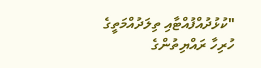"ކުޅުދުއްފުއްޓާއި ތިލަދުއްމަތީގެ ހުރިހާ ރައްޔިތުންގެ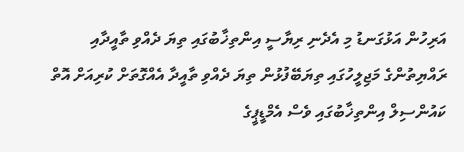އަރިހުން އަޅުގަނޑު މި އެދެނި ރިޔާސީ އިންތިޚާބުގައި ތިޔަ ދެއްވި ތާއީދާއި ރައްޔިތުންގެ މަޖިލީހުގައި ތިޔަބޭފުޅުން ތިޔަ ދެއްވި ތާއީދާ އެއްގޮތަށް ކުރިއަށް އޮތް ކައުންސިލް އިންތިޚާބުގައި ވެސް އެމްޑީޕީގެ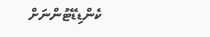ކެންޑިޑޭޓުންނަށް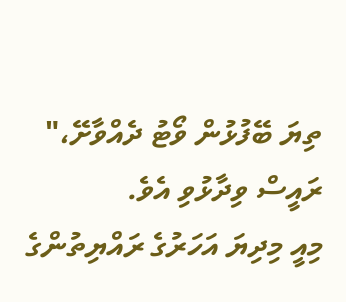ތިޔަ ބޭފުޅުން ވޯޓު ދެއްވާށޭ،" ރައީސް ވިދާޅުވި އެވެ.
މިއީ މިދިޔަ އަހަރުގެ ރައްޔިތުންގެ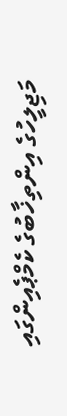މަޖިލީހުގެ އިންތިޚާބުގެ ކެމްޕެއިންގައި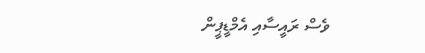ވެސް ރައީސާއި އެމްޑީޕީން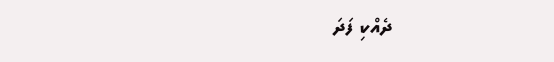ދެއްކި ފަދަ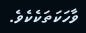ވާހަކަތަކެކެވެ.